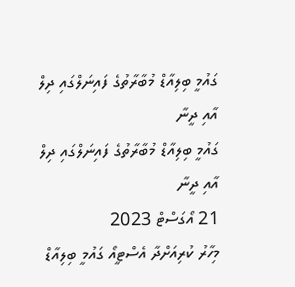ގައުމީ ބިލިއާޑް މުބާރާތުގެ ފައިނަލްގައި ދިލް އާއި ދީނާ
ގައުމީ ބިލިއާޑް މުބާރާތުގެ ފައިނަލްގައި ދިލް އާއި ދީނާ
21 އޯގަސްޓް 2023
މިހާރު ކުރިއަށްދާ އެސްޓީއޯ ގައުމީ ބިލިއާޑް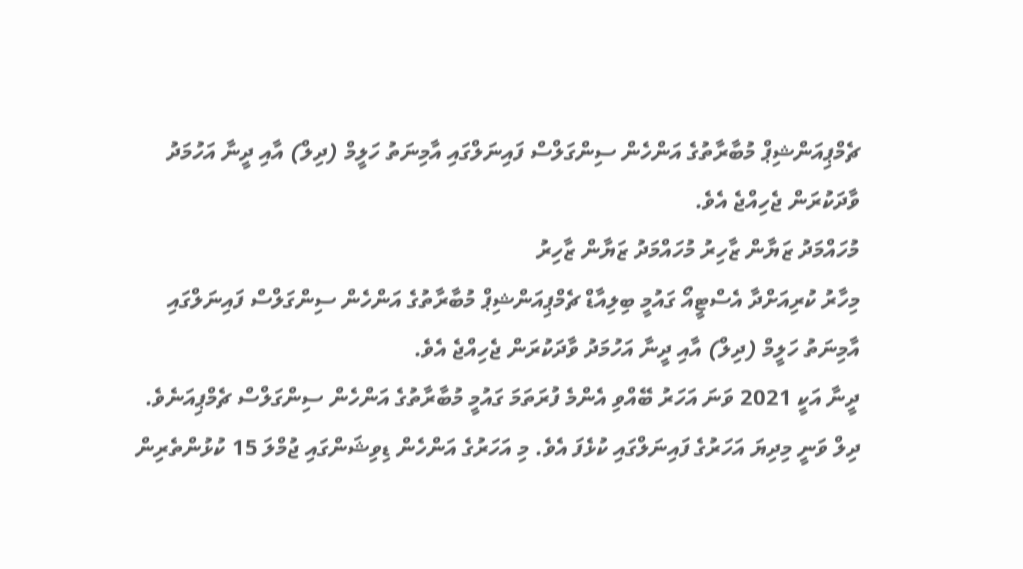ޗެމްޕިއަންޝިޕް މުބާރާތުގެ އަންހެން ސިންގަލްސް ފައިނަލްގައި އާމިނަތު ހަލީމް (ދިލް) އާއި ދީނާ އަހުމަދު ވާދަކުރަން ޖެހިއްޖެ އެވެ.
މުހައްމަދު ޒަޔާން ޒާހިރު މުހައްމަދު ޒަޔާން ޒާހިރު
މިހާރު ކުރިއަށްދާ އެސްޓީއޯ ގައުމީ ބިލިއާޑް ޗެމްޕިއަންޝިޕް މުބާރާތުގެ އަންހެން ސިންގަލްސް ފައިނަލްގައި އާމިނަތު ހަލީމް (ދިލް) އާއި ދީނާ އަހުމަދު ވާދަކުރަން ޖެހިއްޖެ އެވެ.
ދީނާ އަކީ 2021 ވަނަ އަހަރު ބޭއްވި އެންމެ ފުރަތަމަ ގައުމީ މުބާރާތުގެ އަންހެން ސިންގަލްސް ޗެމްޕިއަނެވެ. ދިލް ވަނީ މިދިޔަ އަހަރުގެ ފައިނަލްގައި ކުޅެފަ އެވެ. މި އަހަރުގެ އަންހެން ޑިވިޝަންގައި ޖުމްލަ 15 ކުޅުންތެރިން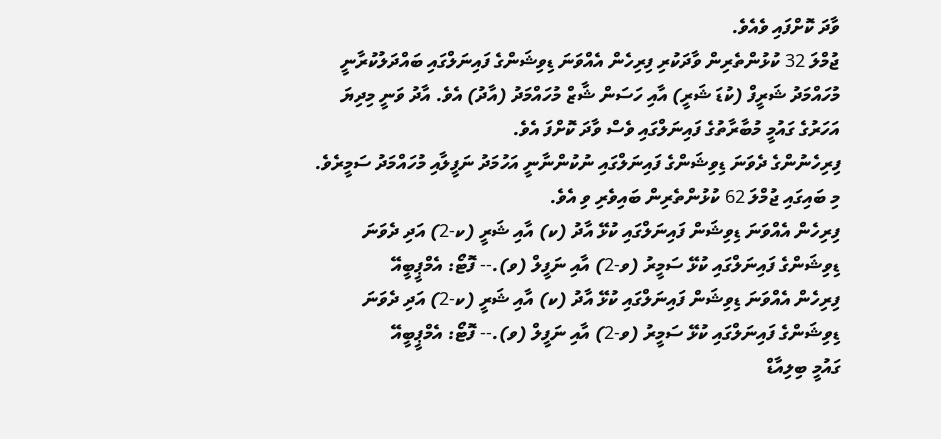ވާދަ ކޮށްފައި ވެއެވެ.
ޖުމްލަ 32 ކުޅުންތެރިން ވާދަކުރި ފިރިހެން އެއްވަނަ ޑިވިޝަންގެ ފައިނަލްގައި ބައްދަލުކުރާނީ މުހައްމަދު ޝަރީފް (ކުޑަ ޝަރީ) އާއި ހަސަން ޝާޒް މުހައްމަދު (އާދު) އެވެ. އާދު ވަނީ މިދިޔަ އަހަރުގެ ގައުމީ މުބާރާތުގެ ފައިނަލްގައި ވެސް ވާދަ ކޮށްފަ އެވެ.
ފިރިހެނުންގެ ދެވަނަ ޑިވިޝަންގެ ފައިނަލްގައި ނުކުންނާނީ އަހުމަދު ނަފީލާއި މުހައްމަދު ސަމީރެވެ. މި ބައިގައި ޖުމްލަ 62 ކުޅުންތެރިން ބައިވެރި ވި އެވެ.
ފިރިހެން އެއްވަނަ ޑިވިޝަން ފައިނަލްގައި ކުޅޭ އާދު (ކ) އާއި ޝަރީ (ކ-2) އަދި ދެވަނަ ޑިވިޝަންގެ ފައިނަލްގައި ކުޅޭ ސަމީރު (ވ-2) އާއި ނަފީލް (ވ).-- ފޮޓޯ: އެމްޕީބީއޭ
ފިރިހެން އެއްވަނަ ޑިވިޝަން ފައިނަލްގައި ކުޅޭ އާދު (ކ) އާއި ޝަރީ (ކ-2) އަދި ދެވަނަ ޑިވިޝަންގެ ފައިނަލްގައި ކުޅޭ ސަމީރު (ވ-2) އާއި ނަފީލް (ވ).-- ފޮޓޯ: އެމްޕީބީއޭ
ގައުމީ ބިލިއާޑް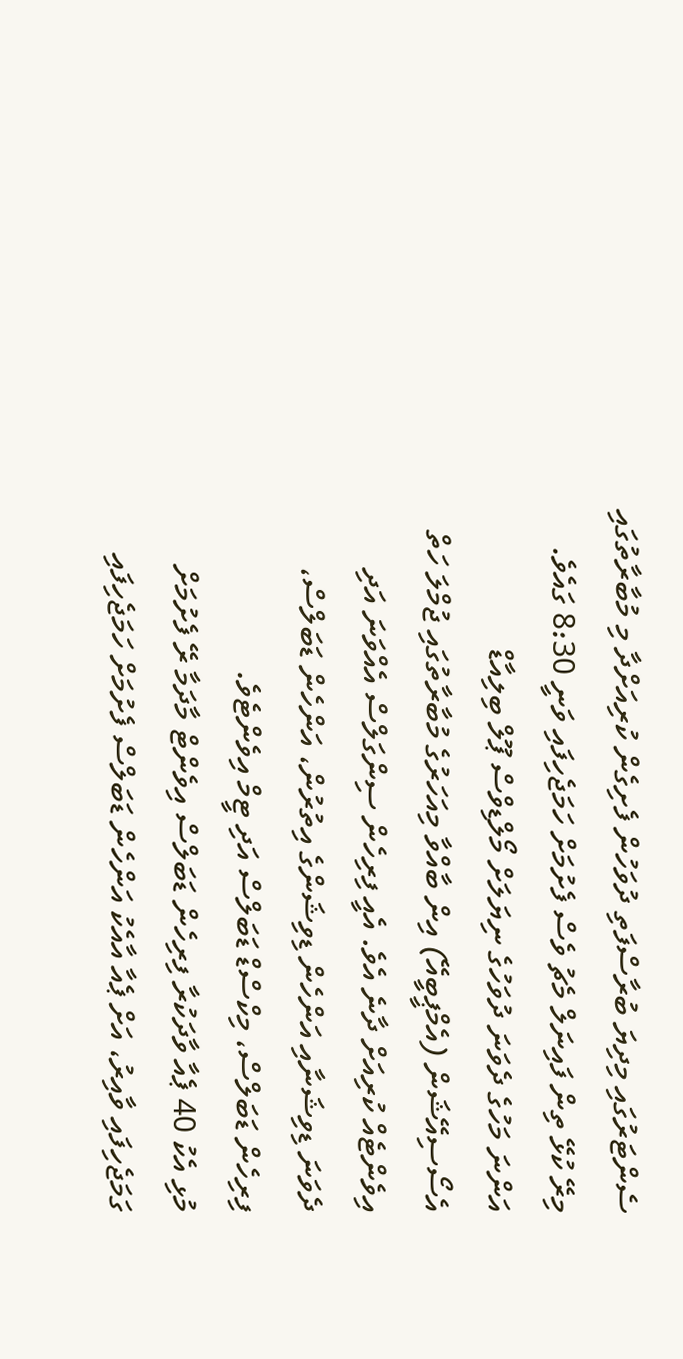ސެންޓަރުގައި މިދިޔަ ބުރާސްފަތި ދުވަހުން ފެށިގެން ކުރިއަށްދާ މި މުބާރާތުގައި މިރޭ ކުޅޭ ތިން ފައިނަލް މެޗު ވެސް ފެށުމަށް ހަމަޖެހިފައި ވަނީ 8:30 ގައެވެ.
އަންނަ މަހުގެ ދެވަނަ ދުވަހުގެ ނިޔަލަށް މޯލްޑިވްސް ޕޫލް ބިލިއާޑް އެސޯސިއޭޝަން (އެމްޕީބީއޭ) އިން ބާއްވާ މިއަހަރުގެ މުބާރާތުގައި ޖުމްލަ ހަތް އިވެންޓެއް ކުރިއަށް ދާނެ އެވެ. އެއީ ފިރިހެން ސިންގަލްސް އެއްވަނަ އަދި ދެވަނަ ޑިވިޝަނާއި އަންހެން ޑިވިޝަންގެ އިތުރުން، އަންހެން ޑަބަލްސް، ފިރިހެން ޑަބަލްސް، މިކްސްޑް ޑަބަލްސް އަދި ޓީމް އިވެންޓެވެ.
މުޅި އެކު 40 ޕެއާ ވާދަކުރާ ފިރިހެން ޑަބަލްސް އިވެންޓް މާދަމާ ރޭ ފެށުމަށް ގަމަޖެހިފައި ވާއިރު، އަށް ޕެއާ އާއެކު އަންހެން ޑަބަލްސް ފެށުމަށް ހަމަޖެހިފައި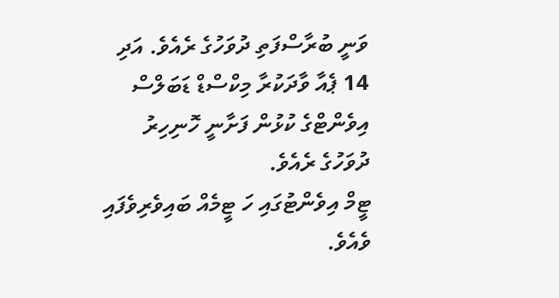ވަނީ ބުރާސްފަތި ދުވަހުގެ ރެއެވެ. އަދި 14 ޕެއާ ވާދަކުރާ މިކްސްޑް ޑަބަލްސް އިވެންޓްގެ ކުޅުން ފަށާނީ ހޮނިހިރު ދުވަހުގެ ރެއެވެ.
ޓީމް އިވެންޓުގައި ހަ ޓީމެއް ބައިވެރިވެފައި ވެއެވެ.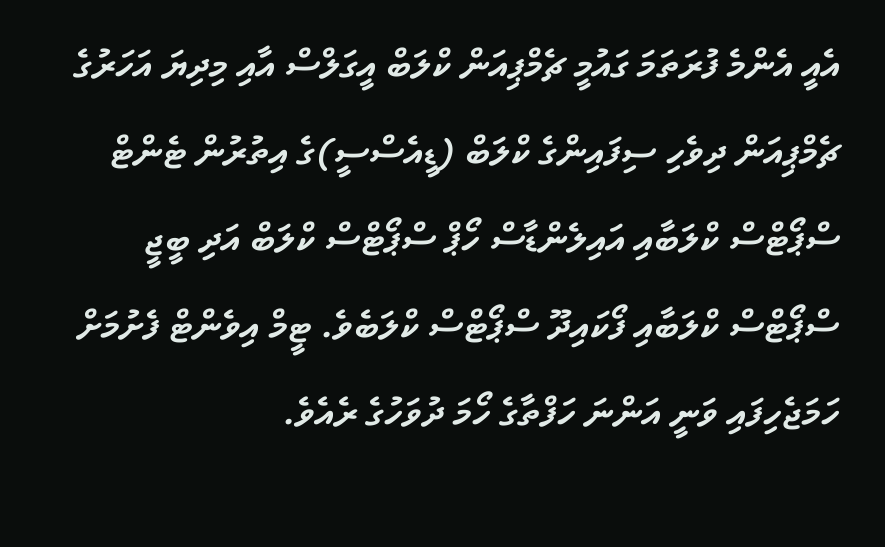އެއީ އެންމެ ފުރަތަމަ ގައުމީ ޗެމްޕިއަން ކްލަބް އީގަލްސް އާއި މިދިޔަ އަހަރުގެ ޗެމްޕިއަން ދިވެހި ސިފައިންގެ ކްލަބް (ޑީއެސްސީ)ގެ އިތުރުން ޓެންޓް ސްޕޯޓްސް ކްލަބާއި އައިލެންޑާސް ހޯޕް ސްޕޯޓްސް ކްލަބް އަދި ބީޖީ ސްޕޯޓްސް ކްލަބާއި ފޯކައިދޫ ސްޕޯޓްސް ކްލަބެވެ. ޓީމް އިވެންޓް ފެށުމަށް ހަމަޖެހިފައި ވަނީ އަންނަ ހަފްތާގެ ހޯމަ ދުވަހުގެ ރެއެވެ.